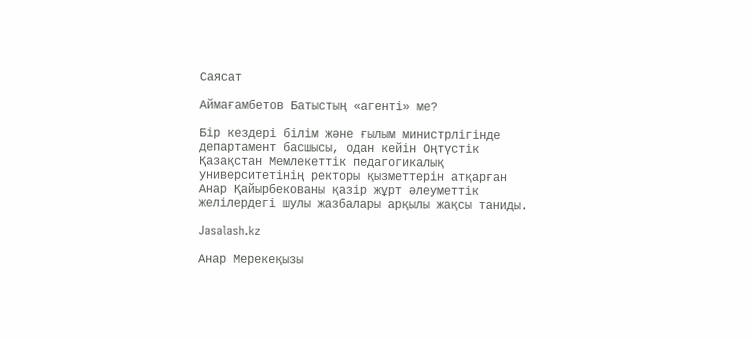Саясат

Аймағамбетов Батыстың «агенті» ме?

Бір кездері білім және ғылым министрлігінде департамент басшысы, одан кейін Оңтүстік Қазақстан Мемлекеттік педагогикалық университетінің ректоры қызметтерін атқарған Анар Қайырбекованы қазір жұрт әлеуметтік желілердегі шулы жазбалары арқылы жақсы таниды.

Jasalash.kz

Анар Мерекеқызы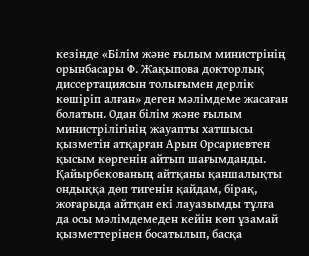кезінде «Білім және ғылым министрінің орынбасары Ф. Жақыпова докторлық диссертациясын толығымен дерлік көшіріп алған» деген мәлімдеме жасаған болатын. Одан білім және ғылым министрілігінің жауапты хатшысы қызметін атқарған Арын Орсариевтен қысым көргенін айтып шағымданды. Қайырбекованың айтқаны қаншалықты ондыққа дөп тигенін қайдам, бірақ, жоғарыда айтқан екі лауазымды тұлға да осы мәлімдемеден кейін көп ұзамай қызметтерінен босатылып, басқа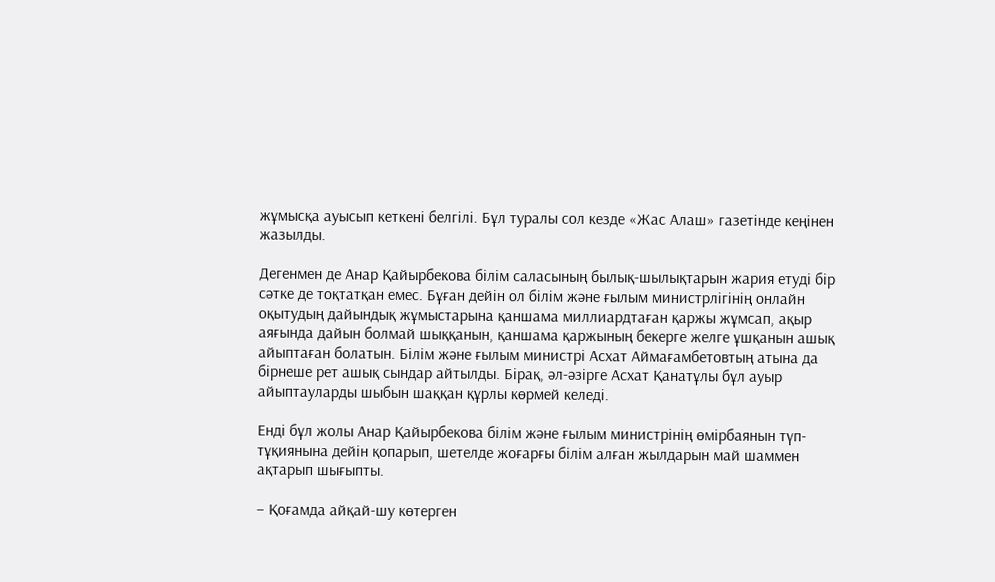жұмысқа ауысып кеткені белгілі. Бұл туралы сол кезде «Жас Алаш» газетінде кеңінен жазылды.

Дегенмен де Анар Қайырбекова білім саласының былық-шылықтарын жария етуді бір сәтке де тоқтатқан емес. Бұған дейін ол білім және ғылым министрлігінің онлайн оқытудың дайындық жұмыстарына қаншама миллиардтаған қаржы жұмсап, ақыр аяғында дайын болмай шыққанын, қаншама қаржының бекерге желге ұшқанын ашық айыптаған болатын. Білім және ғылым министрі Асхат Аймағамбетовтың атына да бірнеше рет ашық сындар айтылды. Бірақ, әл-әзірге Асхат Қанатұлы бұл ауыр айыптауларды шыбын шаққан құрлы көрмей келеді.

Енді бұл жолы Анар Қайырбекова білім және ғылым министрінің өмірбаянын түп-тұқиянына дейін қопарып, шетелде жоғарғы білім алған жылдарын май шаммен ақтарып шығыпты.

– Қоғамда айқай-шу көтерген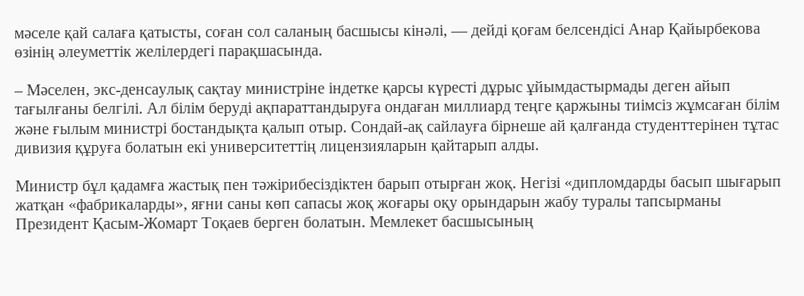мәселе қай салаға қатысты, соған сол саланың басшысы кінәлі, — дейді қоғам белсендісі Анар Қайырбекова өзінің әлеуметтік желілердегі парақшасында.

– Мәселен, экс-денсаулық сақтау министріне індетке қарсы күресті дұрыс ұйымдастырмады деген айып тағылғаны белгілі. Ал білім беруді ақпараттандыруға ондаған миллиард теңге қаржыны тиімсіз жұмсаған білім және ғылым министрі бостандықта қалып отыр. Сондай-ақ сайлауға бірнеше ай қалғанда студенттерінен тұтас дивизия құруға болатын екі университеттің лицензияларын қайтарып алды.

Министр бұл қадамға жастық пен тәжірибесіздіктен барып отырған жоқ. Негізі «дипломдарды басып шығарып жатқан «фабрикаларды», яғни саны көп сапасы жоқ жоғары оқу орындарын жабу туралы тапсырманы Президент Қасым-Жомарт Тоқаев берген болатын. Мемлекет басшысының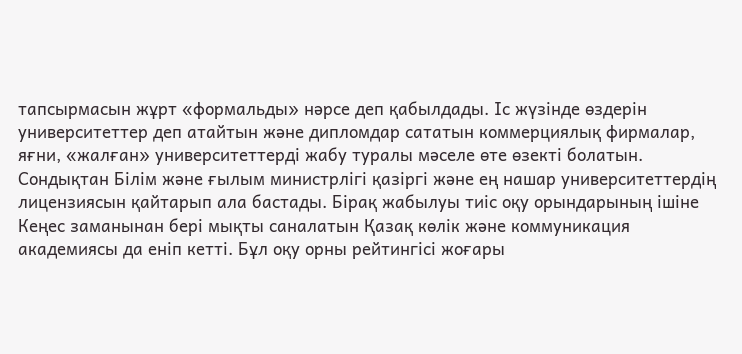тапсырмасын жұрт «формальды» нәрсе деп қабылдады. Іс жүзінде өздерін университеттер деп атайтын және дипломдар сататын коммерциялық фирмалар, яғни, «жалған» университеттерді жабу туралы мәселе өте өзекті болатын. Сондықтан Білім және ғылым министрлігі қазіргі және ең нашар университеттердің лицензиясын қайтарып ала бастады. Бірақ жабылуы тиіс оқу орындарының ішіне Кеңес заманынан бері мықты саналатын Қазақ көлік және коммуникация академиясы да еніп кетті. Бұл оқу орны рейтингісі жоғары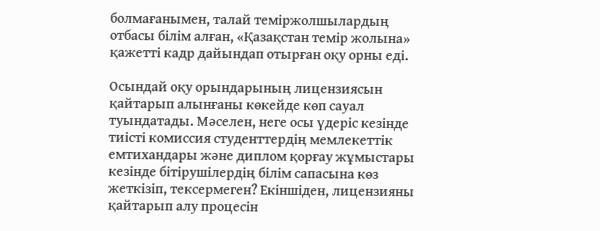болмағанымен, талай теміржолшылардың отбасы білім алған, «Қазақстан темір жолына» қажетті кадр дайындап отырған оқу орны еді.

Осындай оқу орындарының лицензиясын қайтарып алынғаны көкейде көп сауал туындатады. Мәселен, неге осы үдеріс кезінде тиісті комиссия студенттердің мемлекеттік емтихандары және диплом қорғау жұмыстары кезінде бітірушілердің білім сапасына көз жеткізіп, тексермеген? Екіншіден, лицензияны қайтарып алу процесін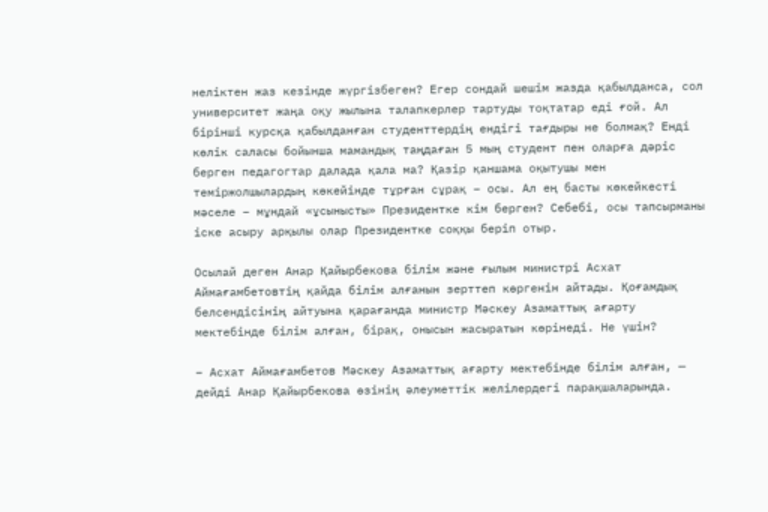неліктен жаз кезінде жүргізбеген? Егер сондай шешім жазда қабылданса, сол университет жаңа оқу жылына талапкерлер тартуды тоқтатар еді ғой. Ал бірінші курсқа қабылданған студенттердің ендігі тағдыры не болмақ? Енді көлік саласы бойынша мамандық таңдаған 5 мың студент пен оларға дәріс берген педагогтар далада қала ма? Қазір қаншама оқытушы мен теміржолшылардың көкейінде тұрған сұрақ – осы. Ал ең басты көкейкесті мәселе – мұндай «ұсынысты» Президентке кім берген? Себебі, осы тапсырманы іске асыру арқылы олар Президентке соққы беріп отыр.

Осылай деген Анар Қайырбекова білім және ғылым министрі Асхат Аймағамбетовтің қайда білім алғанын зерттеп көргенін айтады. Қоғамдық белсендісінің айтуына қарағанда министр Мәскеу Азаматтық ағарту мектебінде білім алған, бірақ, онысын жасыратын көрінеді. Не үшін?

– Асхат Аймағамбетов Мәскеу Азаматтық ағарту мектебінде білім алған, — дейді Анар Қайырбекова өзінің әлеуметтік желілердегі парақшаларында.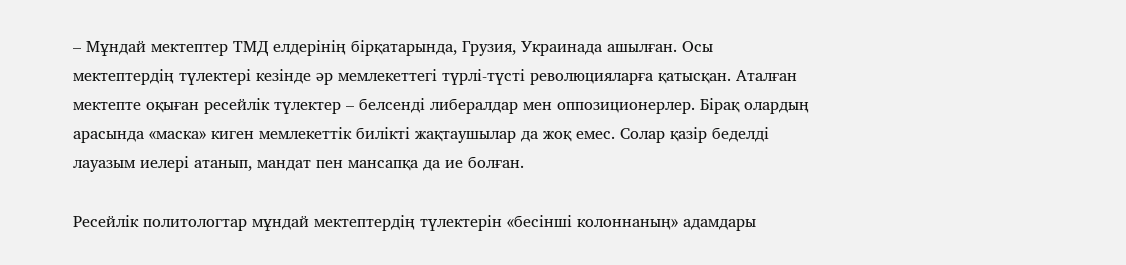– Мұндай мектептер ТМД елдерінің бірқатарында, Грузия, Украинада ашылған. Осы мектептердің түлектері кезінде әр мемлекеттегі түрлі-түсті революцияларға қатысқан. Аталған мектепте оқыған ресейлік түлектер – белсенді либералдар мен оппозиционерлер. Бірақ олардың арасында «маска» киген мемлекеттік билікті жақтаушылар да жоқ емес. Солар қазір беделді лауазым иелері атанып, мандат пен мансапқа да ие болған.

Ресейлік политологтар мұндай мектептердің түлектерін «бесінші колоннаның» адамдары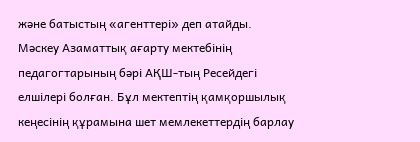және батыстың «агенттері» деп атайды. Мәскеу Азаматтық ағарту мектебінің педагогтарының бәрі АҚШ-тың Ресейдегі елшілері болған. Бұл мектептің қамқоршылық кеңесінің құрамына шет мемлекеттердің барлау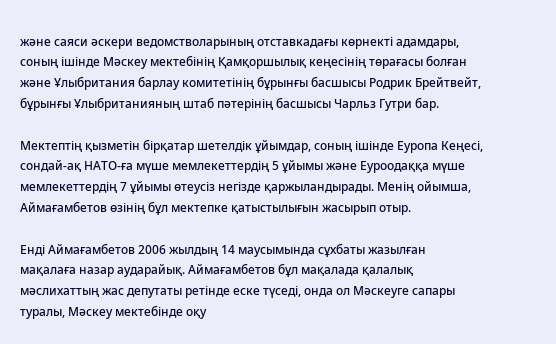және саяси әскери ведомстволарының отставкадағы көрнекті адамдары, соның ішінде Мәскеу мектебінің Қамқоршылық кеңесінің төрағасы болған және Ұлыбритания барлау комитетінің бұрынғы басшысы Родрик Брейтвейт, бұрынғы Ұлыбританияның штаб пәтерінің басшысы Чарльз Гутри бар.

Мектептің қызметін бірқатар шетелдік ұйымдар, соның ішінде Еуропа Кеңесі, сондай-ақ НАТО-ға мүше мемлекеттердің 5 ұйымы және Еуроодаққа мүше мемлекеттердің 7 ұйымы өтеусіз негізде қаржыландырады. Менің ойымша, Аймағамбетов өзінің бұл мектепке қатыстылығын жасырып отыр.

Енді Аймағамбетов 2006 жылдың 14 маусымында сұхбаты жазылған мақалаға назар аударайық. Аймағамбетов бұл мақалада қалалық мәслихаттың жас депутаты ретінде еске түседі, онда ол Мәскеуге сапары туралы, Мәскеу мектебінде оқу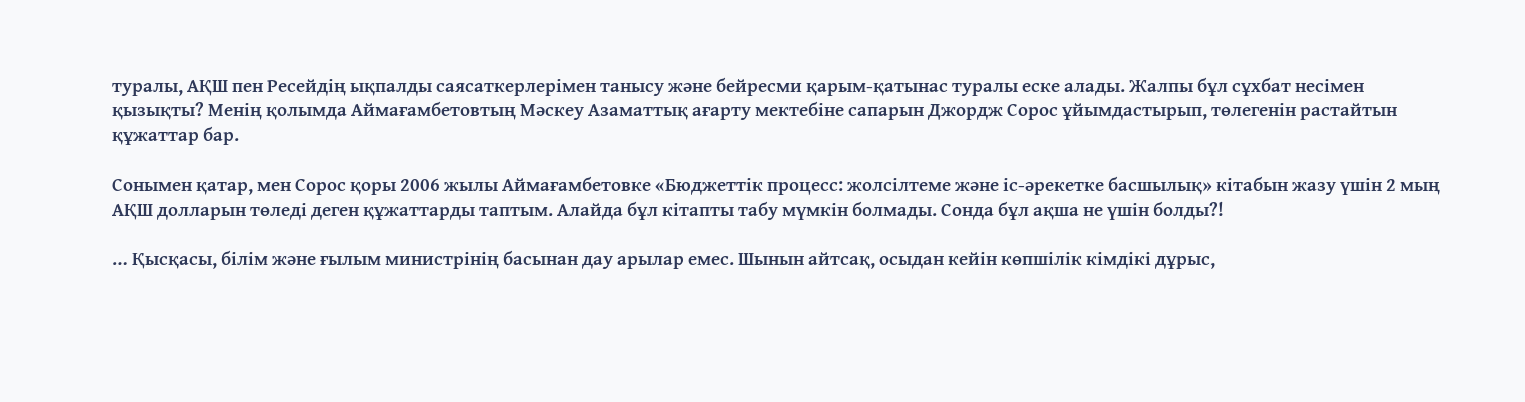туралы, АҚШ пен Ресейдің ықпалды саясаткерлерімен танысу және бейресми қарым-қатынас туралы еске алады. Жалпы бұл сұхбат несімен қызықты? Менің қолымда Аймағамбетовтың Мәскеу Азаматтық ағарту мектебіне сапарын Джордж Сорос ұйымдастырып, төлегенін растайтын құжаттар бар.

Сонымен қатар, мен Сорос қоры 2006 жылы Аймағамбетовке «Бюджеттік процесс: жолсілтеме және іс-әрекетке басшылық» кітабын жазу үшін 2 мың АҚШ долларын төледі деген құжаттарды таптым. Алайда бұл кітапты табу мүмкін болмады. Сонда бұл ақша не үшін болды?!

… Қысқасы, білім және ғылым министрінің басынан дау арылар емес. Шынын айтсақ, осыдан кейін көпшілік кімдікі дұрыс,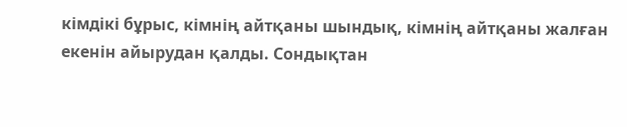кімдікі бұрыс, кімнің айтқаны шындық, кімнің айтқаны жалған екенін айырудан қалды. Сондықтан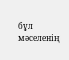бұл мәселенің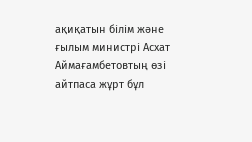ақиқатын білім және ғылым министрі Асхат Аймағамбетовтың өзі айтпаса жұрт бұл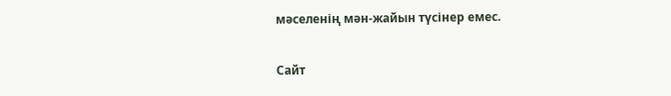мәселенің мән-жайын түсінер емес.

Сайт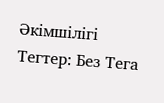Әкімшілігі
Тегтер: Без Тега